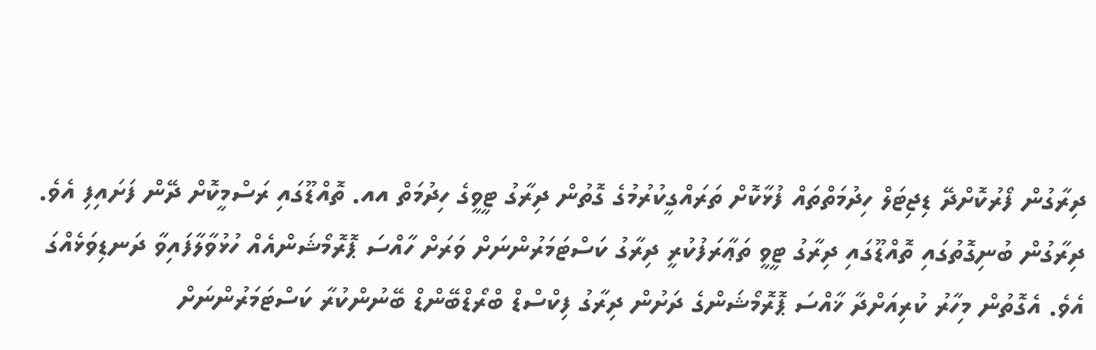ދިރާގުން ފޯރުކޮށްދޭ ޑިޖިޓަލް ހިދުމަތްތައް ފުޅާކޮށް ތަރައްގީކުރުމުގެ ގޮތުން ދިރާގު ޓީވީގެ ހިދުމަތް އއ. ތޮއްޑޫގައި ރަސްމީކޮށް ދޭން ފަށައިފި އެވެ.
ދިރާގުން ބުނިގޮތުގައި ތޮއްޑޫގައި ދިރާގު ޓީވީ ތަޢާރަފުކުރީ ދިރާގު ކަސްޓަމަރުންނަށް ވަރަށް ހާއްސަ ޕޮރޮމޯޝަންއެއް ހުޅުވާލާފައިވާ ދަނޑިވަޅެއްގަ އެވެ. އެގޮތުން މިހާރު ކުރިއަށްދާ ޚާއްސަ ޕޮރޮމޯޝަންގެ ދަށުން ދިރާގު ފިކްސްޑް ބްރޯޑްބޭންޑް ބޭނުންކުރާ ކަސްޓަމަރުންނަށް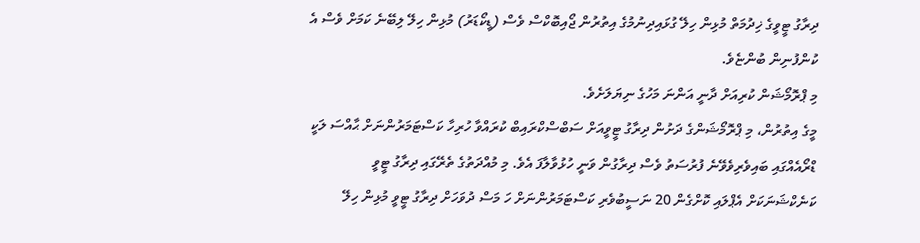ދިރާގު ޓީވީގެ ޚިދުމަތް މުޅިން ހިލޭ ގުޅައިދިނުމުގެ އިތުރުން ޖޯއިބޮކްސް ވެސް (ޑީކޯޑަރު) މުޅިން ހިލޭ ލިބޭނެ ކަމަށް ވެސް އެ ކުންފުނިން ބުންޏެވެ.
މި ޕްރޮމޯޝަން ކުރިއަށް ދާނީ އަންނަ މަހުގެ ނިޔަލަށެވެ.
މީގެ އިތުރުން، މި ޕްރޮމޯޝަންގެ ދަށުން ދިރާގު ޓީވީއަށް ސަބްސްކްރައިބް ކުރައްވާ ހުރިހާ ކަސްޓަމަރުންނަށް ޙާއްސަ ލަކީ ޑްރޯއެއްގައި ބައިވެރިވެވޭނެ ފުރުސަތު ވެސް ދިރާގުން ވަނީ ހުޅުވާލާފަ އެވެ. މި މުއްދަތުގެ ތެރޭގައި ދިރާގު ޓީވީ ކަނެކްޝަނަކަށް އެޕްލައި ކޮށްގެން 20 ނަސީބުވެރި ކަސްޓަމަރުންނަށް ހަ މަސް ދުވަހަށް ދިރާގު ޓީވީ މުޅިން ހިލޭ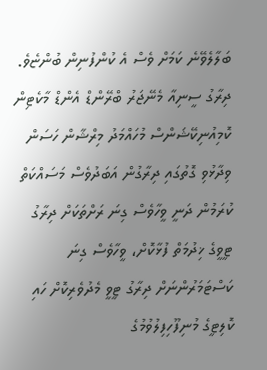ބަލާލެވޭނެ ކަމަށް ވެސް އެ ކުންފުނިން ބުންޏެވެ.
ދިރާގު ސީނިއާ މެނޭޖަރު ބްރޭންޑް އެންޑް މާކެޓިން ކޮމިއުނިކޭޝަންސް މުހައްމަދު މިރްޝާން ހަސަން ވިދާޅުވި ގޮތުގައި ދިރާގުން އަބަދުވެސް މަސައްކަތް ކުރަމުން ދަނީ ވީހާވެސް ގިނަ ރަށްތަކަށް ދިރާގު ޓީވީގެ ޚިދުމަތް ފުޅާކޮށް، ވީހާވެސް ގިނަ ކަސްޓަމަރުންނަށް ދިރާގު ޓީވީ މެދުވެރިކޮށް ހައި ކޮލިޓީގެ މުނިފޫހިފިލުވުމުގެ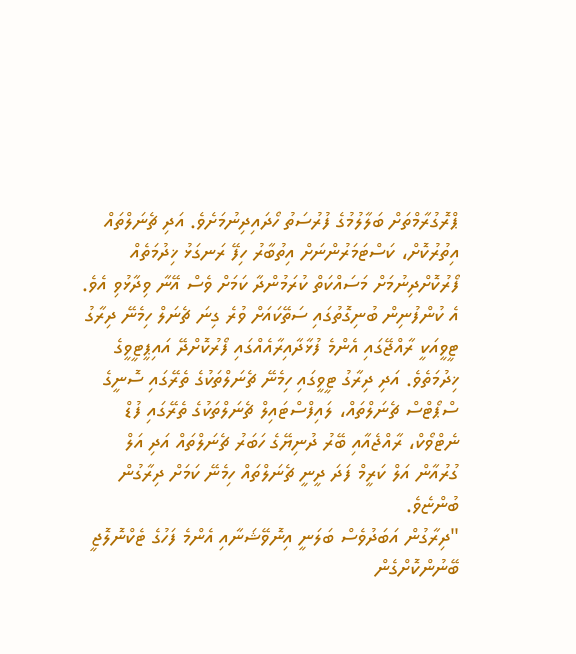ޕްރޮގުރާމްތަށް ބަލާލުމުގެ ފުރުސަތު ހޯދައިދިނުމަށެވެ. އަދި ޗެނަލްތައް އިތުރުކޮށް، ކަސްޓަމަރުންނަށް އިތުބާރު ހިފޭ ރަނގަޅު ޚިދުމަތެއް ފޯރުކޮށްދިނުމަށް މަސައްކަތް ކުރަމުންދާ ކަމަށް ވެސް އޭނާ ވިދާޅުވި އެވެ.
އެ ކުންފުނިން ބުނިގޮތުގައި ސަތޭކައަށް ވުރެ ގިނަ ޗެނަލް ހިމެނޭ ދިރާގު ޓީވީއަކީ ރާއްޖޭގައި އެންމެ ފުޅާދާއިރާއެއްގައި ފޯރުކޮށްދޭ އައިޕީޓީވީގެ ޚިދުމަތެވެ. އަދި ދިރާގު ޓީވީގައި ހިމެނޭ ޗެނަލްތަކުގެ ތެރޭގައި ސޮނީގެ ސްޕޯޓްސް ޗެނަލްތައް، ލައިފްސްޓައިލް ޗެނަލްތަކުގެ ތެރޭގައި ފުޑް ނެޓްވޯކް، ރާއްޖެއާއި ބޭރު ދުނިޔޭގެ ހަބަރު ޗެނަލްތައް އަދި އަލް ގުރުއާން އަލް ކަރީމް ފަދަ ދީނީ ޗެނަލްތައް ހިމެނޭ ކަމަށް ދިރާގުން ބުންޏެވެ.
"ދިރާގުން އަބަދުވެސް ބަލަނީ އިނޮވޭޝަނާއި އެންމެ ފަހުގެ ޓެކްނޮލޮޖީ ބޭނުންކޮށްގެން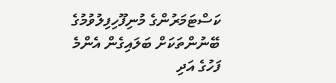ކަސްޓަމަރުންގެ މުނިފޫހިފިލުވުމުގެ ބޭނުންތަކަށް ބަލައިގެން އެންމެ ފަހުގެ އަދި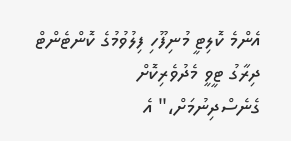އެންމެ ކޮލިޓީ މުނިފޫހި ފިލުވުމުގެ ކޮންޓެންޓް ދިރާގު ޓީވީ މެދުވެރިކޮށް ގެނެސްދިނުމަށް،" އެ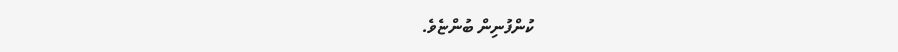ކުންފުނިން ބުންޏެވެ.